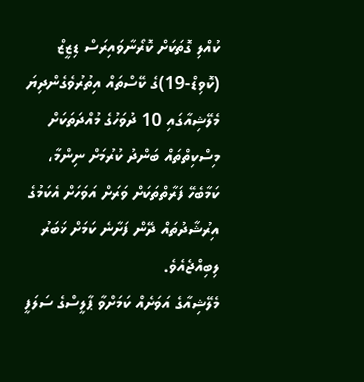ކުއްލި ގޮތަކަށް ކޮރޯނާވައިރަސް ޑިޒީޒް (ކޮވިޑް-19)ގެ ކޭސްތައް އިތުރުވެގެންދިޔަ މެލޭޝިއާގައި 10 ދުވަހުގެ މުއްދަތަކަށް މިސްކިތްތައް ބަންދު ކުރުމަށް ނިންމާ، ކަމާބެހޭ ފަރާތްތަކަށް ވަރަށް އަވަހަށް އެކަމުގެ އިރުޝާދުތައް ދޭން ފަށާނެ ކަމަށް ޚަބަރު ލިބިއްޖެއެވެ.
މެލޭޝިއާގެ އަވަށެއް ކަމަށްވާ ޕާލީސްގެ ސަލަފީ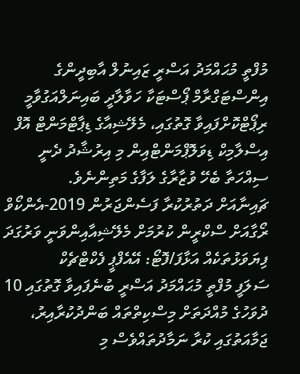މުފްތީ މުޙައްމަދު އަސްރީ ޒައިނުލް އާބިދީންގެ އިންސްޓަގްރާމް ޕޯސްޓަކާ ހަވާލާދީ ބައިނަލްއަގުވާމީ ރިޕޯޓްކޮށްފައިވާ ގޮތުގައި، މެލޭޝިއާގެ ޑިޕާޓްމަންޓް އޮފް އިސްލާމިކް ޑިވަލޮޕްމަންޓްއިން މި އިރުޝާދު ދެނީ ސިއްހަތާ ބެހޭ ވުޒާރާގެ ލަފާގެ މަތިންނެވެ.
ޗައިނާއަށް ދަތުރުކުރާ ފަސެންޖަރުން 2019-އެންކޯވް ރޯގާއަށް ސްކްރީން ކުރުމަށް މެލޭޝިއާއިންވަނީ ވަރުގަދަ ފިޔަވަޅުތަކެއް އަޅާފަ/ފޮޓޯ: އޭއެފްޕީ ފެކްޓްޗެކް
ސަލަފީ މުފްތީ މުޙައްމަދު އަސްރީ ބުނެފައިވާ ގޮތުގައި 10 ދުވަހުގެ މުއްދަތަށް މިސްކިތްތައް ބަންދުކުރާއިރު، ޖަމާއަތުގައި ކުރާ ނަމާދުތައްވެސް މި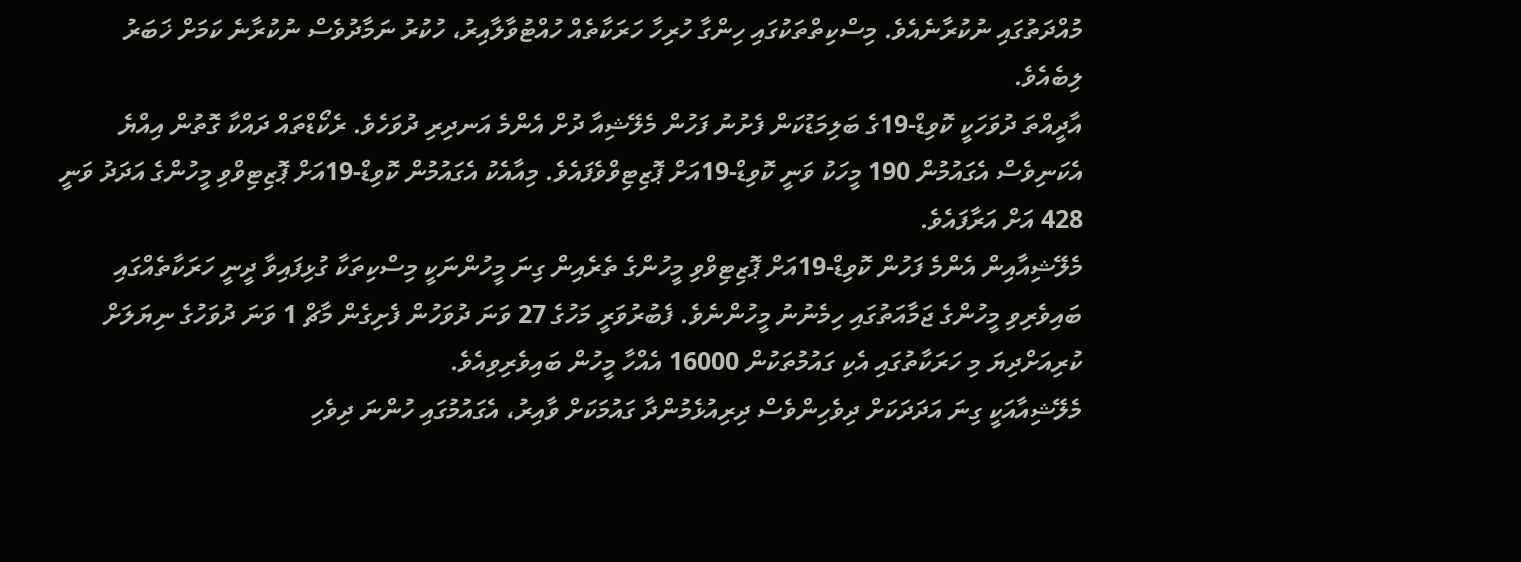މުއްދަތުގައި ނުކުރާނެއެވެ. މިސްކިތްތަކުގައި ހިންގާ ހުރިހާ ހަރަކާތެއް ހުއްޓުވާލާއިރު، ހުކުރު ނަމާދުވެސް ނުކުރާނެ ކަމަށް ޚަބަރު ލިބެއެވެ.
އާދީއްތަ ދުވަހަކީ ކޮވިޑް-19ގެ ބަލިމަޑުކަން ފެށުނު ފަހުން މެލޭޝިއާ ދުށް އެންމެ އަނދިރި ދުވަހެވެ. ރެކޯޑްތައް ދައްކާ ގޮތުން އިއްޔެ އެކަނިވެސް އެގައުމުން 190 މީހަކު ވަނީ ކޮވިޑް-19އަށް ޕޮޒިޓިވްވެފައެވެ. މިއާއެކު އެގައުމުން ކޮވިޑް-19އަށް ޕޮޒިޓިވްވި މީހުންގެ އަދަދު ވަނީ 428 އަށް އަރާފައެވެ.
މެލޭޝިއާއިން އެންމެ ފަހުން ކޮވިޑް-19އަށް ޕޮޒިޓިވްވި މީހުންގެ ތެރެއިން ގިނަ މީހުންނަކީ މިސްކިތަކާ ގުޅިފައިވާ ދީނީ ހަރަކާތެއްގައި ބައިވެރިވި މީހުންގެ ޖަމާއަތުގައި ހިމެނުނު މީހުންނެވެ. ފެބުރުވަރީ މަހުގެ 27 ވަނަ ދުވަހުން ފެށިގެން މާޗް 1 ވަނަ ދުވަހުގެ ނިޔަލަށް ކުރިއަށްދިޔަ މި ހަރަކާތުގައި އެކި ގައުމުތަކުން 16000 އެއްހާ މީހުން ބައިވެރިވިއެވެ.
މެލޭޝިއާއަކީ ގިނަ އަދަދަކަށް ދިވެހިންވެސް ދިރިއުޅެމުންދާ ގައުމަކަށް ވާއިރު، އެގައުމުގައި ހުންނަ ދިވެހި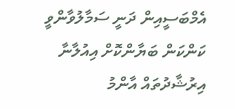އެމްބަސީއިން ދަނީ ސަމާލުވާންވީ ކަންކަން ބަޔާންކޮށް އިއުލާނާ އިރުޝާދުތައް އާންމު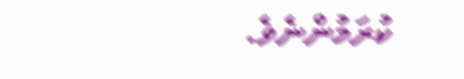ކުރަމުންނެވެ.